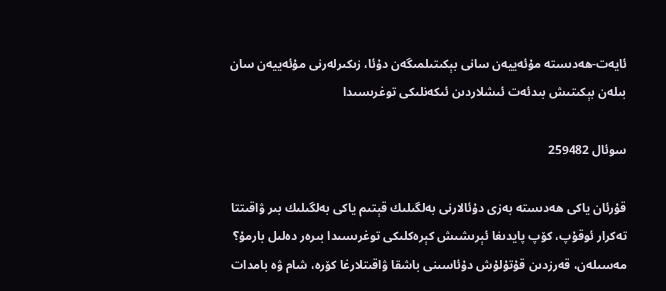ئايەت-ھەدىستە مۇئەييەن سانى بېكىتىلمىگەن دۇئا، زىكىرلەرنى مۇئەييەن سان بىلەن بېكىتىش بىدئەت ئىشلاردىن ئىكەنلىكى توغرىسىدا

سوئال 259482

قۇرئان ياكى ھەدىستە بەزى دۇئالارنى بەلگىلىك قېتىم ياكى بەلگىلىك بىر ۋاقىتتا تەكرار ئوقۇپ، كۆپ پايدىغا ئېرىشىش كېرەكلىكى توغرىسىدا بىرەر دەلىل بارمۇ؟ مەسىلەن، قەرزدىن قۇتۇلۇش دۇئاسىنى باشقا ۋاقىتلارغا كۆرە، شام ۋە بامدات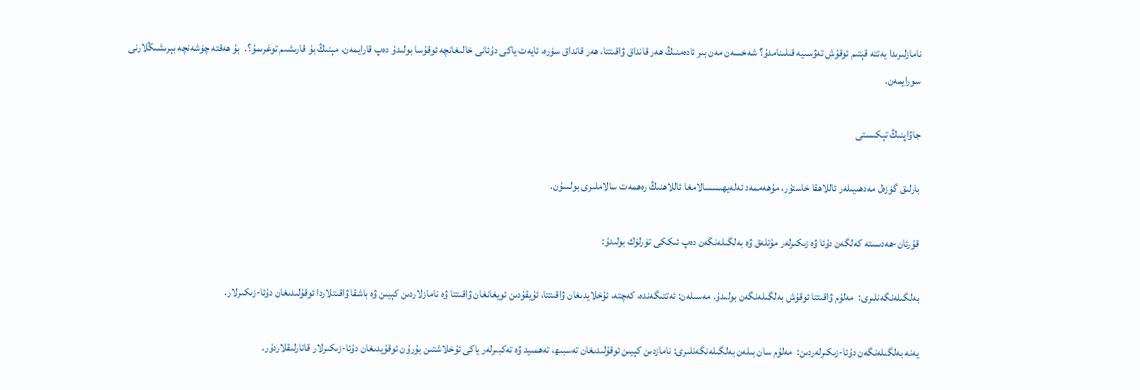نامازلىرىدا يەتتە قېتىم ئوقۇش تەۋسىيە قىلىنامدۇ؟ شەخسەن مەن بىر ئادەمنىڭ ھەر قانداق ۋاقىتتا، ھەر قانداق سۈرە، ئايەت ياكى دۇئانى خالىغانچە ئوقۇسا بولىدۇ دەپ قارايمەن، مېنىڭ بۇ قارىشىم توغرىمۇ؟.  بۇ ھەقتە چۈشەنچە بېرىشىڭلارنى سورايمەن.

جاۋاپنىڭ تېكىستى

بارلىق گۈزەل مەدھىيىلەر ئاللاھقا خاستۇر، مۇھەممەد ئەلەيھىسسالامغا ئاللاھنىڭ رەھمەت سالاملىرى بولسۇن.

قۇرئان-ھەدىستە كەلگەن دۇئا ۋە زىكىرلەر مۇتلەق ۋە بەلگىلەنگەن دەپ ئىككى تۈرلۈك بولىدۇ:

بەلگىلەنگەنلىرى:  مەلۇم ۋاقىتتا ئوقۇش بەلگىلەنگەن بولىدۇ. مەسىلەن: ئەتتىگەندە، كەچتە، ئۇخلايدىغان ۋاقىتتا، ئۇيقۇدىن ئويغانغان ۋاقىتتا ۋە نامازلاردىن كېيىن ۋە باشقا ۋاقىتلاردا ئوقۇلىدىغان دۇئا-زىكىرلار.

يەنە بەلگىلەنگەن دۇئا-زىكىرلەردىن:  مەلۇم سان بىلەن بەلگىلەنگەنلىرى: نامازدىن كېيىن ئوقۇلىدىغان تەسبىھ، تەھمىيد ۋە تەكبىرلەر ياكى ئۇخلاشتىن بۇرۇن ئوقۇيدىغان دۇئا-زىكىرلار قاتارلىقلاردۇر.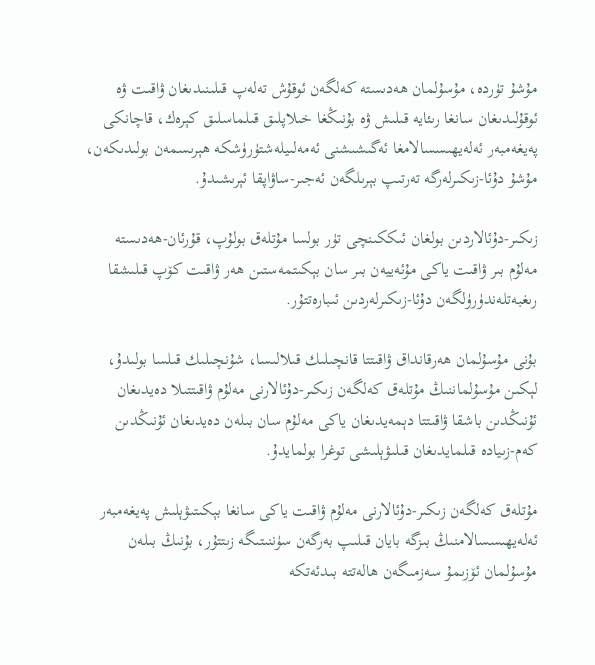مۇشۇ تۈردە، مۇسۇلمان ھەدىستە كەلگەن ئوقۇش تەلەپ قىلىنىدىغان ۋاقىت ۋە ئوقۇلىدىغان سانغا رىئايە قىلىش ۋە بۇنىڭغا خىلاپلىق قىلماسلىق كېرەك، قاچانكى پەيغەمبەر ئەلەيھىسسالامغا ئەگىشىشنى ئەمەلىيلەشتۈرۈشكە ھېرىسمەن بولىدىكەن، مۇشۇ دۇئا-زىكىرلەرگە تەرتىپ بېرىلگەن ئەجىر-ساۋاپقا ئېرىشىدۇ.

زىكىر-دۇئالاردىن بولغان ئىككىنچى تۈر بولسا مۇتلەق بولۇپ، قۇرئان-ھەدىستە مەلۇم بىر ۋاقىت ياكى مۇئەييەن بىر سان بېكىتمەستىن ھەر ۋاقىت كۆپ قىلىشقا رىغبەتلەندۈرۈلگەن دۇئا-زىكىرلەردىن ئىبارەتتۇر.

بۇنى مۇسۇلمان ھەرقانداق ۋاقىتتا قانچىلىك قىلالىسا، شۇنچىلىك قىلسا بولىدۇ، لېكىن مۇسۇلماننىڭ مۇتلەق كەلگەن زىكىر-دۇئالارنى مەلۇم ۋاقىتتىلا دەيدىغان ئۇنىڭدىن باشقا ۋاقىتتا دېمەيدىغان ياكى مەلۇم سان بىلەن دەيدىغان ئۇنىڭدىن كەم-زىيادە قىلمايدىغان قىلىۋېلىشى توغرا بولمايدۇ.

مۇتلەق كەلگەن زىكىر-دۇئالارنى مەلۇم ۋاقىت ياكى سانغا بېكىتىۋېلىش پەيغەمبەر ئەلەيھىسسالامنىڭ بىزگە بايان قىلىپ بەرگەن سۈننىتىگە زىتتۇر، بۇنىڭ بىلەن مۇسۇلمان ئۆزىمۇ سەزمىگەن ھالەتتە بىدئەتكە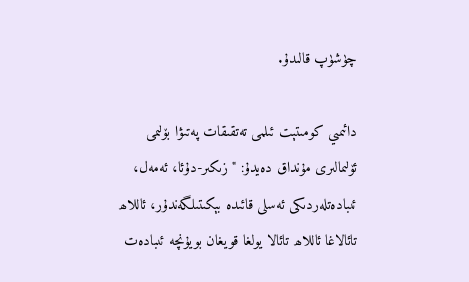چۈشۈپ قالىدۇ.

دائىمىي كومىتېت ئىلمى تەتقىقات پەتىۋا بۆلىمى ئۆلىمالىرى مۇنداق دەيدۇ: " زىكىر-دۇئا، ئەمەل، ئىبادەتلەردىكى ئەسلى قائىدە بېكىتىلگەندۇر، ئاللاھ تائالاغا ئاللاھ تائالا يولغا قويغان بويۇنچە ئىبادەت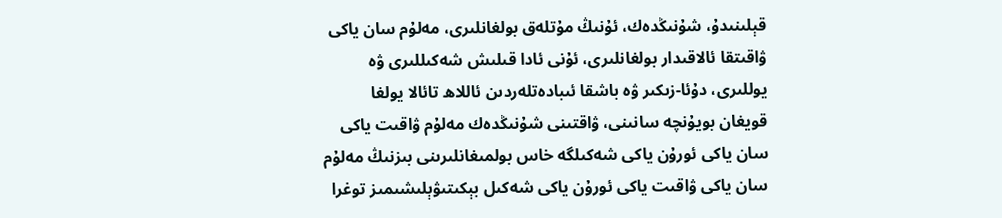قېلىنىدۇ، شۇنىڭدەك، ئۇنىڭ مۇتلەق بولغانلىرى، مەلۇم سان ياكى ۋاقىتقا ئالاقىدار بولغانلىرى، ئۇنى ئادا قىلىش شەكىللىرى ۋە يوللىرى، دۇئا-زىكىر ۋە باشقا ئىبادەتلەردىن ئاللاھ تائالا يولغا قويغان بويۇنچە سانىنى، ۋاقتىنى شۇنىڭدەك مەلۇم ۋاقىت ياكى سان ياكى ئورۇن ياكى شەكىلگە خاس بولمىغانلىرىنى بىزنىڭ مەلۇم سان ياكى ۋاقىت ياكى ئورۇن ياكى شەكىل بېكىتىۋېلىشىمىز توغرا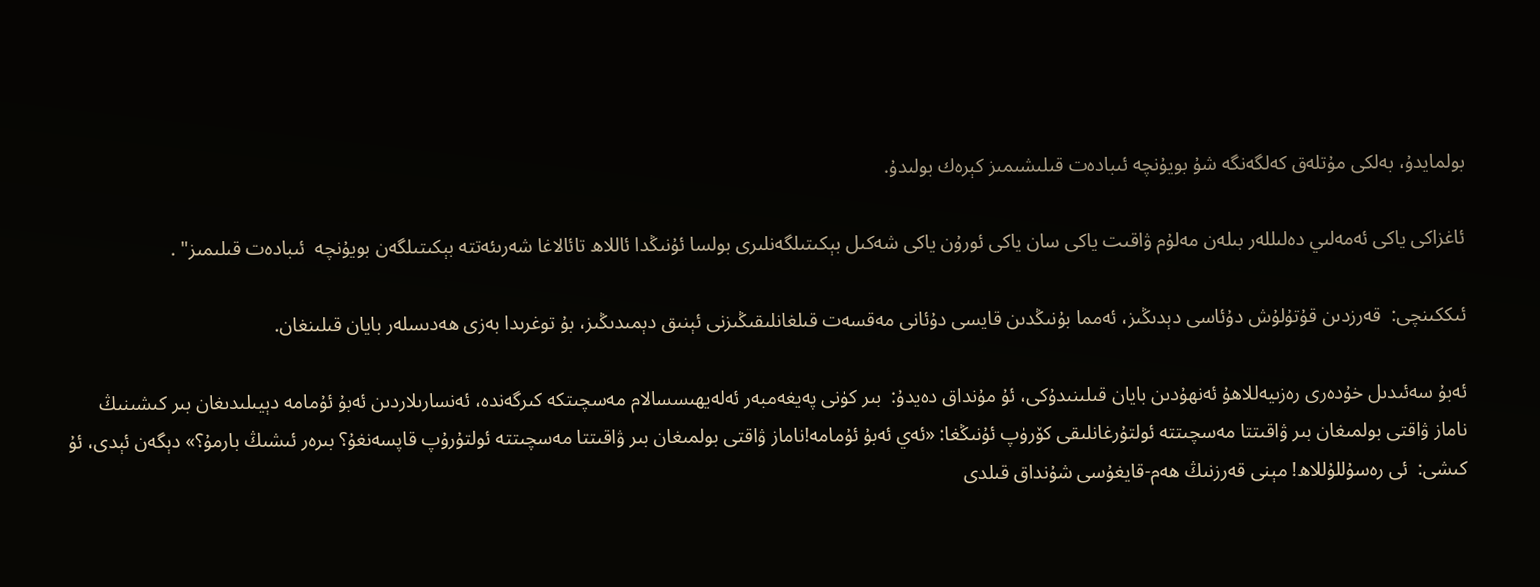بولمايدۇ، بەلكى مۇتلەق كەلگەنگە شۇ بويۇنچە ئىبادەت قىلىشىمىز كېرەك بولىدۇ.

ئاغزاكى ياكى ئەمەلىي دەلىللەر بىلەن مەلۇم ۋاقىت ياكى سان ياكى ئورۇن ياكى شەكىل بېكىتىلگەنلىرى بولسا ئۇنىڭدا ئاللاھ تائالاغا شەرىئەتتە بېكىتىلگەن بويۇنچە  ئىبادەت قىلىمىز" .

ئىككىنچى:  قەرزدىن قۇتۇلۇش دۇئاسى دېدىڭىز، ئەمما بۇنىڭدىن قايسى دۇئانى مەقسەت قىلغانلىقىڭىزنى ئېنىق دېمىدىڭىز، بۇ توغرىدا بەزى ھەدىسلەر بايان قىلىنغان.

ئەبۇ سەئىدىل خۇدەرى رەزىيەللاھۇ ئەنھۇدىن بايان قىلىنىدۇكى، ئۇ مۇنداق دەيدۇ:  بىر كۈنى پەيغەمبەر ئەلەيھىسسالام مەسچىتكە كىرگەندە، ئەنسارىلاردىن ئەبۇ ئۇمامە دېيىلىدىغان بىر كىشىنىڭ ناماز ۋاقتى بولمىغان بىر ۋاقىتتا مەسچىتتە ئولتۇرغانلىقى كۆرۈپ ئۇنىڭغا: «ئەي ئەبۇ ئۇمامە!ناماز ۋاقتى بولمىغان بىر ۋاقىتتا مەسچىتتە ئولتۇرۇپ قاپسەنغۇ؟ بىرەر ئىشىڭ بارمۇ؟» دېگەن ئېدى، ئۇ كىشى:  ئى رەسۇللۇللاھ! مېنى قەرزنىڭ ھەم-قايغۇسى شۇنداق قىلدى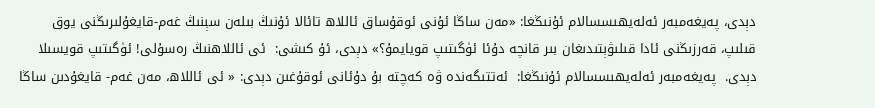دېدى، پەيغەمبەر ئەلەيھىسسالام ئۇنىڭغا: «مەن ساڭا ئۇنى ئوقۇساق ئاللاھ تائالا ئۇنىڭ بىلەن سېنىڭ غەم-قايغۇلىرىڭنى يوق قىلىپ، قەرزىڭنى ئادا قىلىۋېتىدىغان بىر قانچە دۇئا ئۈگىتىپ قويايمۇ؟» دېدى، ئۇ كىشى:  ئى ئاللاھنىڭ رەسۇلى! ئۈگىتىپ قويسىلا دېدى.  پەيغەمبەر ئەلەيھىسسالام ئۇنىڭغا:  ئەتتىگەندە ۋە كەچتە بۇ دۇئانى ئوقۇغىن دېدى: « ئى ئاللاھ، مەن غەم- قايغۇدىن ساڭا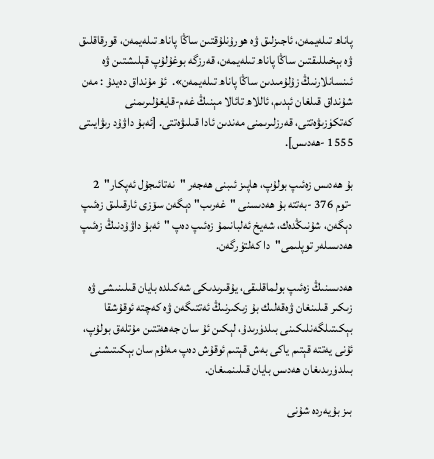پاناھ تىلەيمەن، ئاجىزلىق ۋە ھورۇنلۇقتىن ساڭا پاناھ تىلەيمەن، قورقاقلىق ۋە بېخىللىقتىن ساڭا پاناھ تىلەيمەن، قەرزگە بوغۇلۇپ قېلىشتىن ۋە ئىنسانلارنىڭ زۇلۇمىدىن ساڭا پاناھ تىلەيمەن».  ئۇ مۇنداق دەيدۇ : مەن شۇنداق قىلغان ئېدىم، ئاللاھ تائالا مېنىڭ غەم-قايغۇلىرىمنى كەتكۈزىۋەتتى، قەرزلىرىمنى مەندىن ئادا قىلىۋەتتى. [ئەبۇ داۋۇد رىۋايىتى 1555 -ھەدىس].

بۇ ھەدىس زەئىپ بولۇپ، ھاپىز ئىبنى ھەجەر "نەتائىجۇل ئەپكار"  2 -توم 376 -بەتتە بۇ ھەدىسنى "غەرىب" دېگەن سۆزى ئارقىلىق زەئىپ دېگەن، شۇنىڭدەك، شەيخ ئەلبانىمۇ زەئىپ دەپ "ئەبۇ داۋۇدنىڭ زەئىپ ھەدىسلەر توپلىمى"دا كەلتۈرگەن.

ھەدىسنىڭ زەئىپ بولماقلىقى، يۇقىرىدىكى شەكىلدە بايان قىلىنىشى ۋە زىكىر قىلىنغان ۋەقەلىك بۇ زىكىرنىڭ ئەتتىگەن ۋە كەچتە ئوقۇشقا بېكىتىلگەنلىكىنى بىلدۈرىدۇ، لېكىن ئۇ سان جەھەتتىن مۇتلەق بولۇپ، ئۇنى يەتتە قېتىم ياكى بەش قېتىم ئوقۇش دەپ مەلۇم سان بېكىتىشنى بىلدۈرىدىغان ھەدىس بايان قىلىنمىغان.

بىز بۇيەردە شۇنى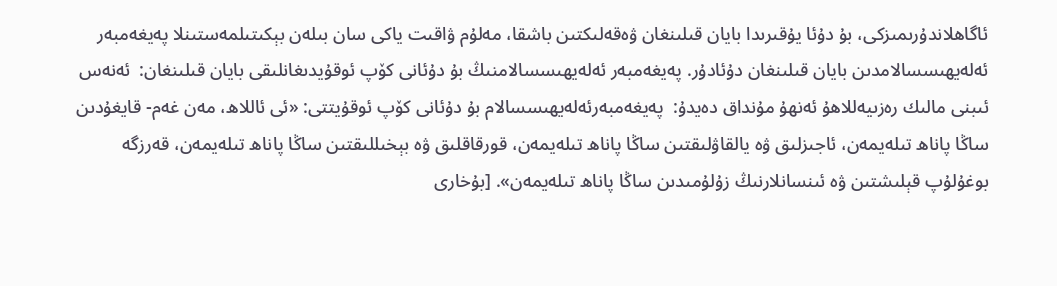ئاگاھلاندۇرىمىزكى، بۇ دۇئا يۇقىرىدا بايان قىلىنغان ۋەقەلىكتىن باشقا، مەلۇم ۋاقىت ياكى سان بىلەن بېكىتىلمەستىنلا پەيغەمبەر ئەلەيھىسسالامدىن بايان قىلىنغان دۇئادۇر. پەيغەمبەر ئەلەيھىسسالامنىڭ بۇ دۇئانى كۆپ ئوقۇيدىغانلىقى بايان قىلىنغان:  ئەنەس ئىبنى مالىك رەزىيەللاھۇ ئەنھۇ مۇنداق دەيدۇ:  پەيغەمبەرئەلەيھىسسالام بۇ دۇئانى كۆپ ئوقۇيتتى: «ئى ئاللاھ، مەن غەم- قايغۇدىن ساڭا پاناھ تىلەيمەن، ئاجىزلىق ۋە يالقاۋلىقتىن ساڭا پاناھ تىلەيمەن، قورقاقلىق ۋە بېخىللىقتىن ساڭا پاناھ تىلەيمەن، قەرزگە بوغۇلۇپ قېلىشتىن ۋە ئىنسانلارنىڭ زۇلۇمىدىن ساڭا پاناھ تىلەيمەن». [بۇخارى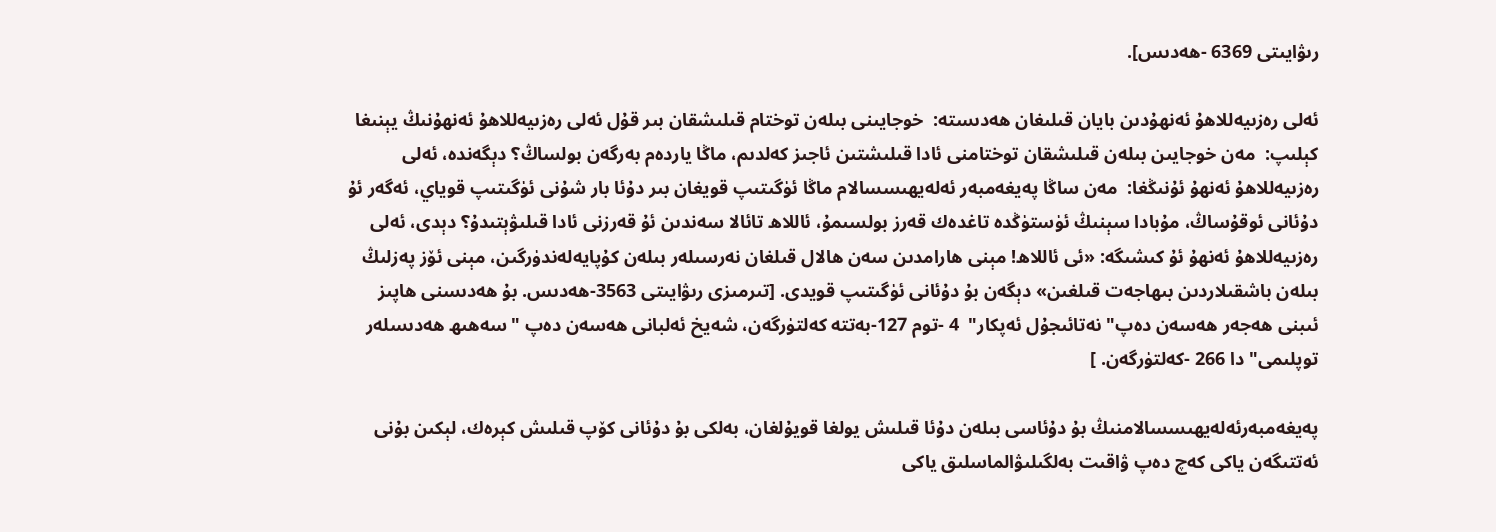رىۋايىتى 6369 -ھەدىس].

ئەلى رەزىيەللاھۇ ئەنھۇدىن بايان قىلىغان ھەدىستە:  خوجايىنى بىلەن توختام قىلىشقان بىر قۇل ئەلى رەزىيەللاھۇ ئەنھۇنىڭ يېنىغا كېلىپ:  مەن خوجايىن بىلەن قىلىشقان توختامنى ئادا قىلىشتىن ئاجىز كەلدىم، ماڭا ياردەم بەرگەن بولساڭ؟ دېگەندە، ئەلى رەزىيەللاھۇ ئەنھۇ ئۇنىڭغا:  مەن ساڭا پەيغەمبەر ئەلەيھىسسالام ماڭا ئۈگىتىپ قويغان بىر دۇئا بار شۇنى ئۈگىتىپ قوياي، ئەگەر ئۇ دۇئانى ئوقۇساڭ، مۇبادا سېنىڭ ئۈستۈڭدە تاغدەك قەرز بولسىمۇ، ئاللاھ تائالا سەندىن ئۇ قەرزنى ئادا قىلىۋېتىدۇ؟ دېدى، ئەلى رەزىيەللاھۇ ئەنھۇ ئۇ كىشىگە: «ئى ئاللاھ! مېنى ھارامدىن سەن ھالال قىلغان نەرسىلەر بىلەن كۇپايەلەندۈرگىن، مېنى ئۆز پەزلىڭ بىلەن باشقىلاردىن بىھاجەت قىلغىن» دېگەن بۇ دۇئانى ئۈگىتىپ قويدى. [تىرمىزى رىۋايىتى 3563-ھەدىس. بۇ ھەدىسنى ھاپىز ئىبنى ھەجەر ھەسەن دەپ" نەتائىجۇل ئەپكار"  4 -توم 127-بەتتە كەلتۈرگەن، شەيخ ئەلبانى ھەسەن دەپ "سەھىھ ھەدىسلەر توپلىمى"دا 266 -كەلتۈرگەن. ]

پەيغەمبەرئەلەيھىسسالامنىڭ بۇ دۇئاسى بىلەن دۇئا قىلىش يولغا قويۇلغان، بەلكى بۇ دۇئانى كۆپ قىلىش كېرەك، لېكىن بۇنى ئەتتىگەن ياكى كەچ دەپ ۋاقىت بەلگىلىۋالماسلىق ياكى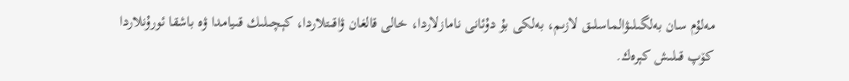مەلۇم سان بەلگىلىۋالماسلىق لازىم، بەلكى بۇ دۇئانى نامازلاردا، خالى قالغان ۋاقىتلاردا، كېچىلىك قىيامدا ۋە باشقا ئورۇنلاردا كۆپ قىلىش كېرەك.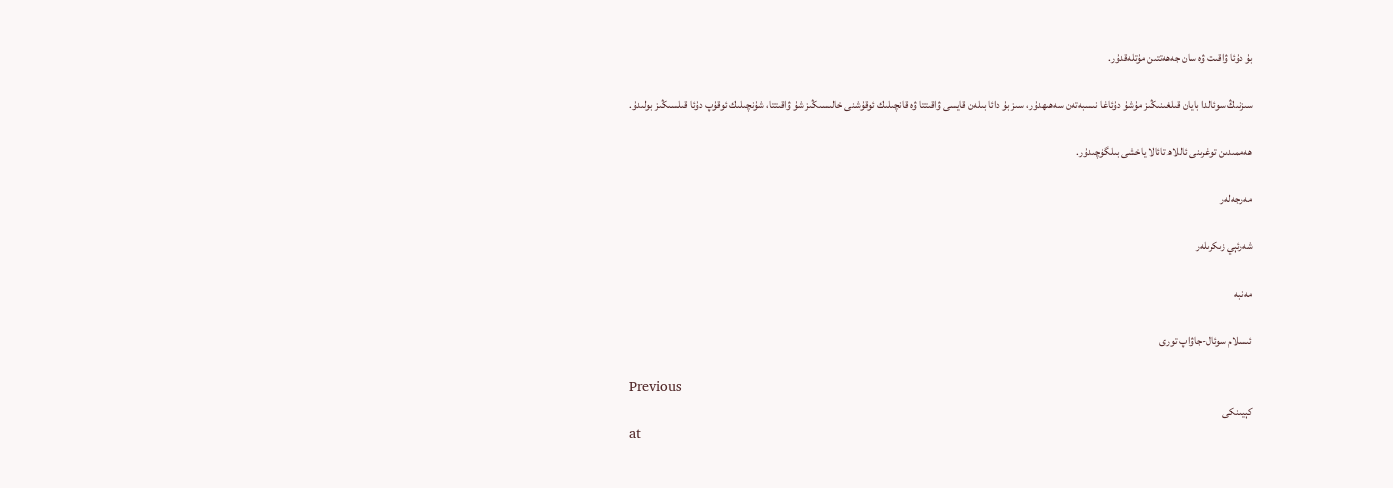بۇ دۇئا ۋاقىت ۋە سان جەھەتتىن مۇتلەقدۇر.

سىزنىڭ سوئالدا بايان قىلغىنىڭىز مۇشۇ دۇئاغا نىسبەتەن سەھىھدۇر، سىز بۇ دائا بىلەن قايسى ۋاقىتتا ۋە قانچىلىك ئوقۇشنى خالىسىڭىز شۇ ۋاقىتتا، شۇنچىلىك ئوقۇپ دۇئا قىلسىڭىز بولىدۇ.

ھەممىدىن توغرىنى ئاللاھ تائالا ياخشى بىلگۈچىدۇر.

مەرجەلەر

شەرئېي زىكرىلەر

مەنبە

ئىسلام سوئال-جاۋاپ تورى

Previous
كېيىنكى
at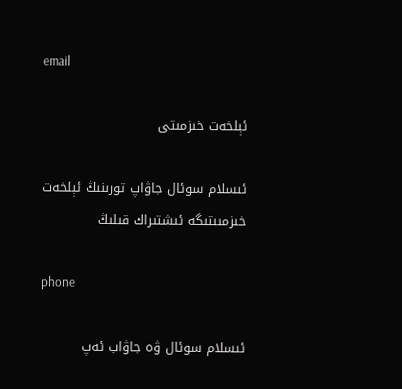email

ئېلخەت خىزمىتى

ئىسلام سوئال جاۋاپ تورىنىڭ ئېلخەت خىزمىىتىگە ئىشتىراك قىلىڭ

phone

ئىسلام سوئال ۋە جاۋاب ئەپ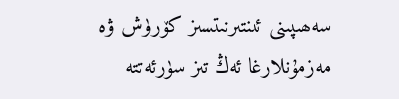سەھىپىنى ئىنتىرنىتسىز كۆرۈش ۋە مەزمۇنلارغا ئەڭ تىز سۈرئەتتە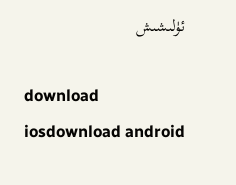ئۈلىشىش

download iosdownload android